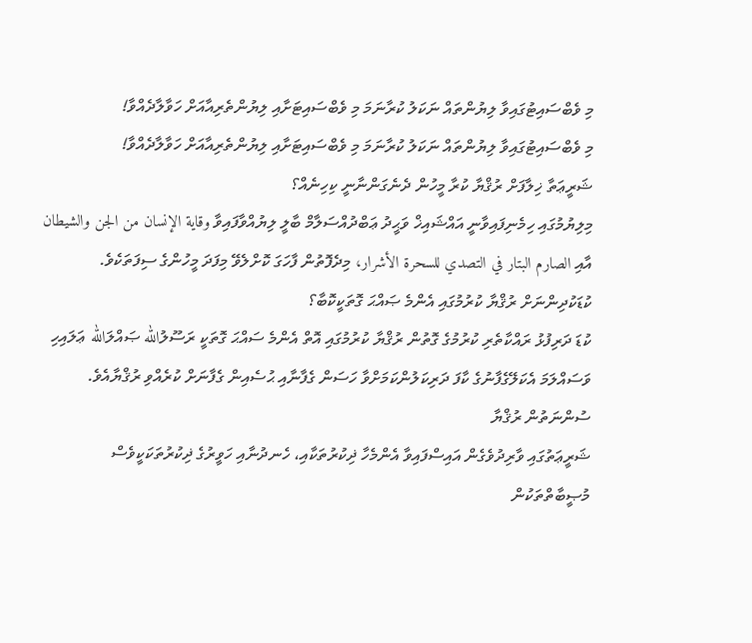މި ވެބްސައިޓުގައިވާ ލިޔުންތައް ނަކަލު ކުރާނަމަ މި ވެބްސައިޓަށާއި ލިޔުންތެރިއާއަށް ހަވާލާދެއްވާ!
މި ވެބްސައިޓުގައިވާ ލިޔުންތައް ނަކަލު ކުރާނަމަ މި ވެބްސައިޓަށާއި ލިޔުންތެރިއާއަށް ހަވާލާދެއްވާ!
ޝަރީޢަތާ ޚިލާފަށް ރުޤްޔާ ކުރާ މީހުން ދެނެގަންނާނީ ކިހިނެއް؟
މިލިޔުމުގައި ހިމެނިފައިވާނީ އައްޝައިޚް ވަޙީދު ޢަބްދުއްސަލާމް ބާލީ ލިޔުއްވާފައިވާ وقاية الإنسان من الجن والشيطان އާއި الصارم البتار في التصدي للسحرة الأشرار، މިދެފޮތުން ފާހަގަ ކޮށްލެވޭ މިފަދަ މީހުންގެ ސިފަތަކެވެ.
ކުޑަކުދިންނަށް ރުޤްޔާ ކުރުމުގައި އެންމެ ޞައްޙަ ގޮތަކީކޮބާ؟
ކުޑަ ދަރިފުޅު ރައްކާތެރި ކުރުމުގެ ގޮތުން ރުޤްޔާ ކުރުމުގައި އޮތް އެންމެ ސައްޙަ ގޮތަކީ ރަސޫލުالله ޞައްލަالله ޢަލައިހި ވަސައްލަމަ އެކަލޭގެފާނުގެ ކާފަ ދަރިކަލުންކަމަށްވާ ހަސަން ގެފާނާއި ޙުސެއިން ގެފާނަށް ކުރެއްވި ރުޤްޔާއެވެ.
ސުންނަތުން ރުޤްޔާ
ޝަރީޢަތުގައި ވާރިދުވެގެން އައިސްފައިވާ އެންމެހާ ޛިކުރުތަކާއި، ހެނދުނާއި ހަވީރުގެ ޛިކުރުތަކަކީވެސް މުޞީބާތްތަކުން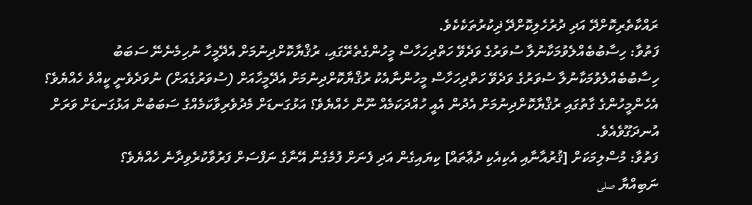ރައްކާތެރިކޮށްދޭ އަދި ދުރުހެލިކޮށްދޭ ޛިކުރުތަކެކެވެ.
ފަތުވާ: ހިސާބުބެއްލެވުމަކާނުލާ ސުވަރުގެ ވަދެވޭ ހަތްދިހަހާސް މީހުންގެތެރޭގައި، ރުޤްޔާކޮށްދިނުމަށް އެދޭމީހާ ނުހިމެނެނޭ ސަބަބު
ހިސާބުބެއްލެވުމަކާނުލާ ސުވަރުގެ ވަދެވޭ ހަތްދިހަހާސް މީހުންނާއެކު ރުޤްޔާކޮށްދިނުމަށް އެދޭމީހާއަށް (ސުވަރުގެއަށް) ނުވަދެވެނީ ކީއްވެ ހެއްޔެވެ؟ އެހެންމީހުންގެ ގާތުގައި ރުޤްޔާކޮށްދިނުމަށް އެދުން އެއީ ހުއްދަކަމެއް ނޫން ހެއްޔެވެ؟ އަޅުގަނޑަށް މެދުވެރިވާކަމެއްގެ ސަބަބުން އަޅުގަނޑަށް ވަރަށް އުނދަގޫވެއެވެ.
ފަތުވާ: މުސްލިމަކަށް [ޤުރުއާނާއި އެކިއެކި ދުޢާތައް] ކިޔައިގެން އަދި ފެނަށް ފުމެގެން އޭނާގެ ނަފްސަށް ފަރުވާކުރެވިދާނެ ހެއްޔެވެ؟
ނަބިއްޔާ صلى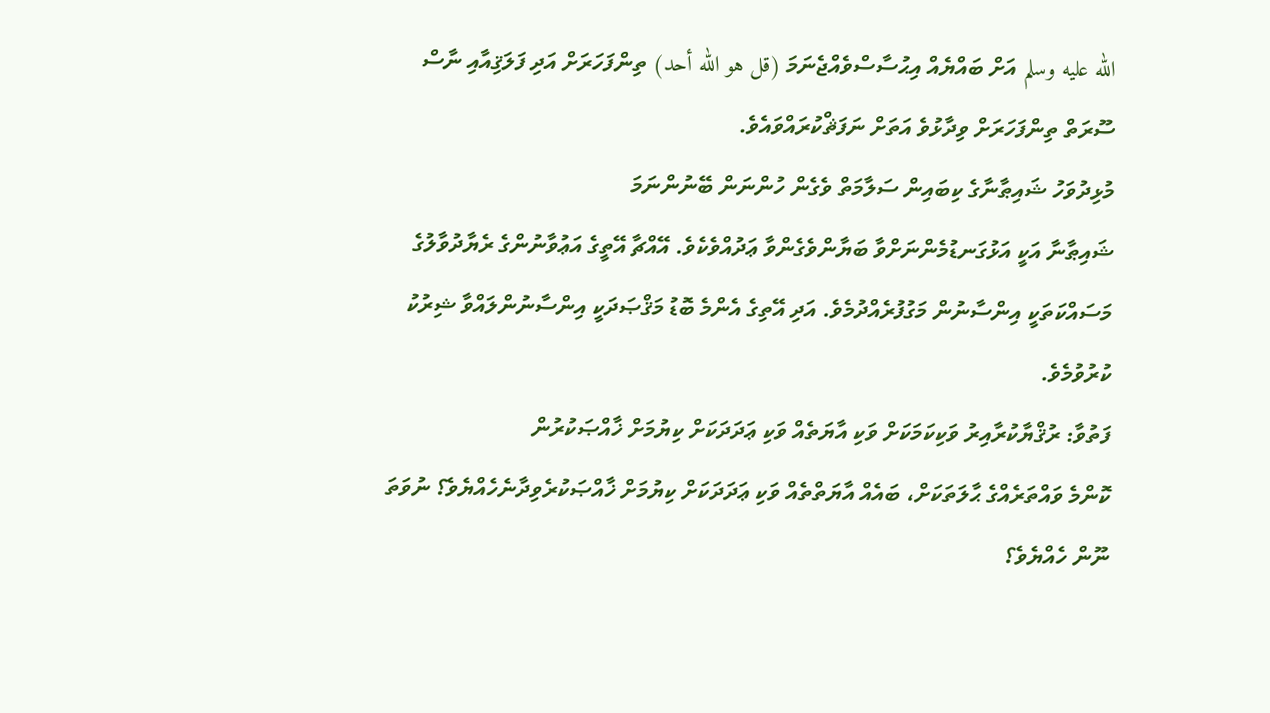الله عليه وسلم އަށް ބައްޔެއް އިޙުސާސްވެއްޖެނަމަ (قل هو الله أحد) ތިންފަހަރަށް އަދި ފަލަޤިއާއި ނާސް ސޫރަތް ތިންފަހަރަށް ވިދާޅުވެ އަތަށް ނަފަޘްކުރައްވައެވެ.
މުޅިދުވަހު ޝައިޠާނާގެ ކިބައިން ސަލާމަތް ވެގެން ހުންނަން ބޭނުންނަމަ
ޝައިޠާނާ އަކީ އަޅުގަނޑުމެންނަށްވާ ބަޔާންވެގެންވާ ޢަދުއްވެކެވެ. އޭއްޗާ އޭތީގެ އަޢުވާނުންގެ ރެޔާދުވާލުގެ މަސައްކަތަކީ އިންސާނުން މަގުފުރެއްދުމެވެ. އަދި އޭތިގެ އެންމެ ބޮޑު މަޤްޞަދަކީ އިންސާނުންލައްވާ ޝިރުކު ކުރުވުމެވެ.
ފަތުވާ: ރުޤްޔާކުރާއިރު ވަކިކަމަކަށް ވަކި އާޔަތެއް ވަކި ޢަދަދަކަށް ކިޔުމަށް ޚާއްޞަކުރުން
ކޮންމެ ވައްތަރެއްގެ ޙާލަތަކަށް، ބައެއް އާޔަތްތެއް ވަކި ޢަދަދަކަށް ކިޔުމަށް ޚާއްޞަކުރެވިދާނެހެއްޔެވެ؟ ނުވަތަ ނޫން ހެއްޔެވެ؟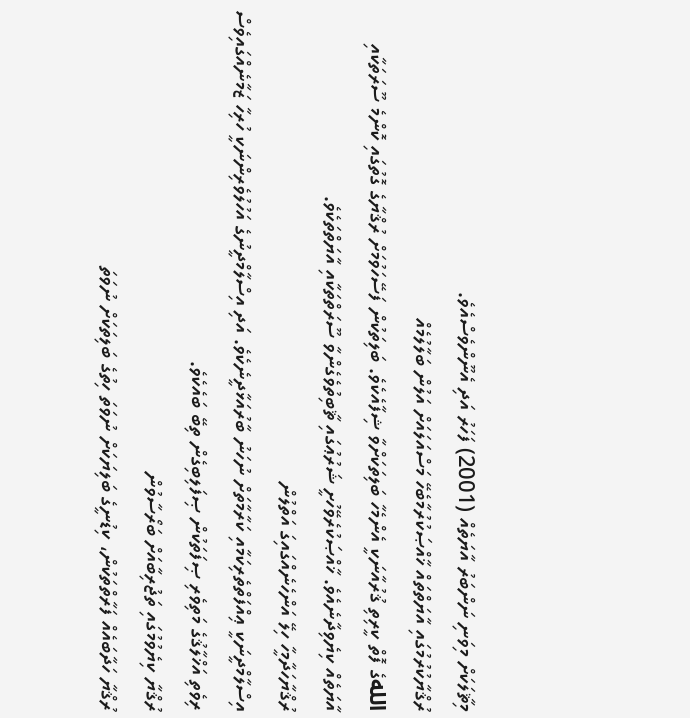މިޘާލަކަށް މިވަނި ނަންބަރު އާޔަތެއް (2001) ފަހަރު އަދި އެނޫންވެސްއެވެ.
ރުޤްޔާކުރުމުގައި އާޔަތްތައް ޚާއްޞަކުރުމާބެހޭ މަސްއަލައަށް އަލުން ބަލާލުމެއް
اللهގެ ފޮތް ކީރިތި ޤުރުއާނަކީ އެންމެހާ ބަލިތަކަށްވާ ޝިފާއެކެވެ. ބަލިތަކުން ފަސޭހަވުމަށް ރުޤްޔާގެ ގޮތުގައި ކޮންމެ ސޫރަތަކާއި އާޔަތެއް ކިޔެވިދާނެއެވެ. ޚާއްޞަކުރެވޭހުށީ ޝަރުޢުގައި ޘާބިތުވެގެންވާ ސޫރަތްތަކާއި އާޔަތްތަކެވެ.
ރުޤްޔާހަދާމީހާ ހިލޭ އަންހެނެއްގައިގަ އަތްލުން
އިސްލާމްދީނަކީ ޢިއްފަތްތެރިކަމާއި ކަރާމާތަށް ނުހަނު ބާރުއަޅާދީނެކެވެ. އަދި އިސްލާމްދީނުގެ އަހުލުވެރިންނަކީ ހުރިހާ ޒަމާނެއްގައިވެސް ރިވެތި އަޚްލާޤުގެ މަތިވެރި ޞިފަތަކުން ޞިފަލިބިގެން ތިބޭ ބައެކެވެ.
ރުޤްޔާ ކިޔެވުމުގައި ތަޖުރިބާއަށް ބަރޯސާވުން
ރުޤްޔާ ހަދާބައެއް ފަރާތްތަކުން، ކިޑުނީގެ ބަލިޔަކަށް ނުވަތަ ހިތުގެ ބަލިތަކަށް ނުވަތަ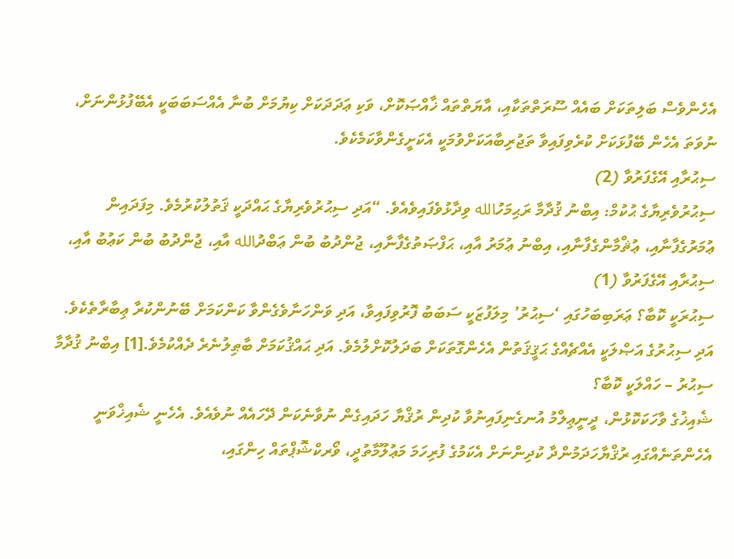އެހެންވެސް ބަލިތަކަށް ބައެއް ސޫރަތްތަކާއި، އާޔަތްތައް ޚާއްޞަކޮށް، ވަކި ޢަދަދަކަށް ކިޔުމަށް ބުނާ އެއްސަބަބަކީ އެބޭފުޅުންނަށް، ނުވަތަ އެހެން ބޭފުޅަކަށް ކުރެވިފައިވާ ތަޖުރިބާއަކަށްވުމަކީ އެކަށީގެންވާކަމެކެވެ.
ސިޙުރާއި އޭގެފަރުވާ (2)
ސިޙުރުވެރިޔާގެ ޙުކުމް: އިބްނު ޤުދާމާ ރަޙިމަހުالله ވިދާޅުވެފައިވެއެވެ. “އަދި ސިޙުރުވެރިޔާގެ ޙައްދަކީ ޤަތުލުކުރުމެވެ. މިފަދައިން ޢުމަރުގެފާނާއި، ޢުޘްމާންގެފާނާއި، އިބްނު ޢުމަރު އާއި، ޙަފްޞަތުގެފާނާއި، ޖުންދުބު ބުން ޢަބްދުالله އާއި، ޖުންދުބު ބުން ކަޢުބު އާއި،
ސިޙުރާއި އޭގެފަރުވާ (1)
ސިޙުރަކީ ކޮބާ؟ ޢަރަބިބަހުގައި ‘ސިޙުރު’ މިލަފުޒަކީ ސަބަބު ފޮރުވިފައިވާ، އަދި ވަންހަނާވެގެންވާ ކަންކަމަށް ބޭނުންކުރާ ޢިބާރާތެކެވެ. އަދި ސިޙުރުގެ އަޞްލަކީ އެއްޗެއްގެ ޙަޤީޤަތުން އެހެންގޮތަކަށް ބަދަލުކޮށްލުމެވެ. އަދި ޙައްޤުކަމަށް ބާޠިލުނެރެ ދެއްކުމެވެ.[1] އިބްނު ޤުދާމާ
ސިޙުރު – ހައްލަކީ ކޮބާ؟
ޝެއިޚުގެ ވާހަކަކޮޅުން، ދީނީޢިލްމު އުނގެނިފައިނުވާ ކުދިން ރުޤްޔާ ހަދައިގެން ނުވާނެކަން ދޭހައެއް ނުވެއެވެ. އެހެނީ ޝެއިޚްވަނީ އެހެންތަނެއްގައި ރުޤްޔާހަދަމުންދާ ކުދިންނަށް އެކަމުގެ ފުރިހަމަ މަޢުލޫމާތުދީ، ވޯރކްޝޮޕްތައް ހިންގައި،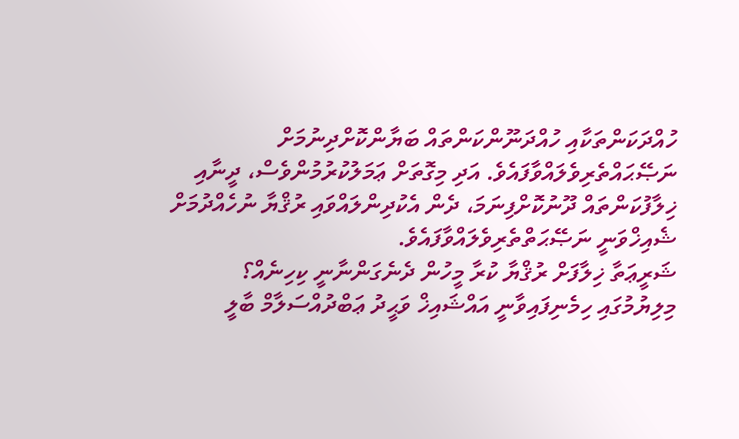ހުއްދަކަންތަކާއި ހުއްދަނޫންކަންތައް ބަޔާންކޮށްދިނުމަށް ނަޞޭޙައްތެރިވެލައްވާފައެވެ. އަދި މިގޮތަށް ޢަމަލުކުރުމުންވެސް، ދީނާއި ޚިލާފުކަންތައް ދޫނުކޮށްފިނަމަ، ދެން އެކުދިންލައްވައި ރުޤްޔާ ނުހެއްދުމަށް ޝެއިޚްވަނީ ނަޞޭޙަތްތެރިވެލައްވާފައެވެ.
ޝަރީޢަތާ ޚިލާފަށް ރުޤްޔާ ކުރާ މީހުން ދެނެގަންނާނީ ކިހިނެއް؟
މިލިޔުމުގައި ހިމެނިފައިވާނީ އައްޝައިޚް ވަޙީދު ޢަބްދުއްސަލާމް ބާލީ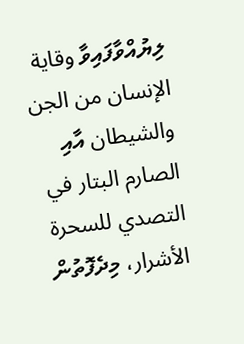ލިޔުއްވާފައިވާ وقاية الإنسان من الجن والشيطان އާއި الصارم البتار في التصدي للسحرة الأشرار، މިދެފޮތުން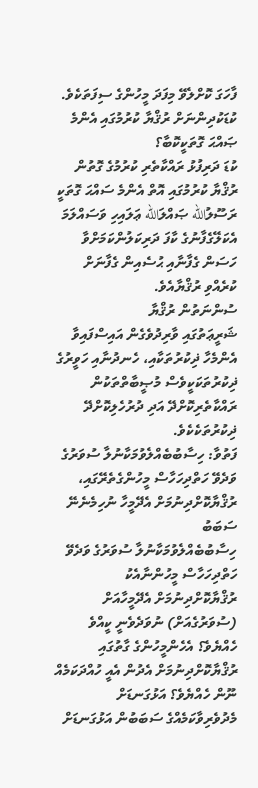ފާހަގަ ކޮށްލެވޭ މިފަދަ މީހުންގެ ސިފަތަކެވެ.
ކުޑަކުދިންނަށް ރުޤްޔާ ކުރުމުގައި އެންމެ ޞައްޙަ ގޮތަކީކޮބާ؟
ކުޑަ ދަރިފުޅު ރައްކާތެރި ކުރުމުގެ ގޮތުން ރުޤްޔާ ކުރުމުގައި އޮތް އެންމެ ސައްޙަ ގޮތަކީ ރަސޫލުالله ޞައްލަالله ޢަލައިހި ވަސައްލަމަ އެކަލޭގެފާނުގެ ކާފަ ދަރިކަލުންކަމަށްވާ ހަސަން ގެފާނާއި ޙުސެއިން ގެފާނަށް ކުރެއްވި ރުޤްޔާއެވެ.
ސުންނަތުން ރުޤްޔާ
ޝަރީޢަތުގައި ވާރިދުވެގެން އައިސްފައިވާ އެންމެހާ ޛިކުރުތަކާއި، ހެނދުނާއި ހަވީރުގެ ޛިކުރުތަކަކީވެސް މުޞީބާތްތަކުން ރައްކާތެރިކޮށްދޭ އަދި ދުރުހެލިކޮށްދޭ ޛިކުރުތަކެކެވެ.
ފަތުވާ: ހިސާބުބެއްލެވުމަކާނުލާ ސުވަރުގެ ވަދެވޭ ހަތްދިހަހާސް މީހުންގެތެރޭގައި، ރުޤްޔާކޮށްދިނުމަށް އެދޭމީހާ ނުހިމެނެނޭ ސަބަބު
ހިސާބުބެއްލެވުމަކާނުލާ ސުވަރުގެ ވަދެވޭ ހަތްދިހަހާސް މީހުންނާއެކު ރުޤްޔާކޮށްދިނުމަށް އެދޭމީހާއަށް (ސުވަރުގެއަށް) ނުވަދެވެނީ ކީއްވެ ހެއްޔެވެ؟ އެހެންމީހުންގެ ގާތުގައި ރުޤްޔާކޮށްދިނުމަށް އެދުން އެއީ ހުއްދަކަމެއް ނޫން ހެއްޔެވެ؟ އަޅުގަނޑަށް މެދުވެރިވާކަމެއްގެ ސަބަބުން އަޅުގަނޑަށް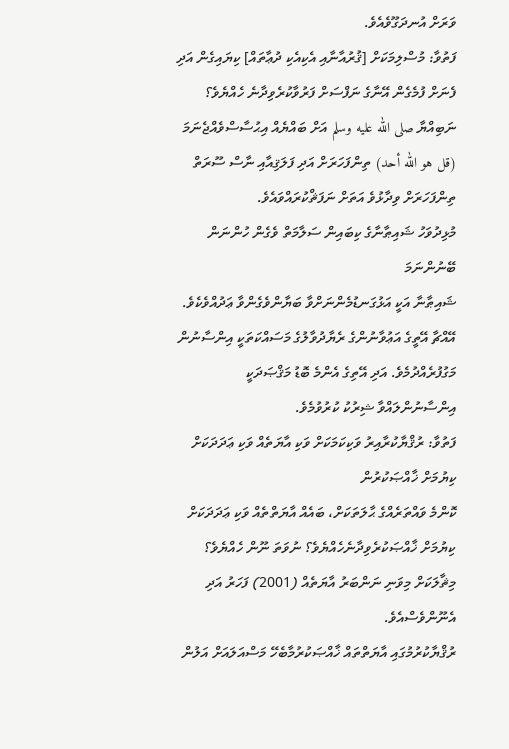ވަރަށް އުނދަގޫވެއެވެ.
ފަތުވާ: މުސްލިމަކަށް [ޤުރުއާނާއި އެކިއެކި ދުޢާތައް] ކިޔައިގެން އަދި ފެނަށް ފުމެގެން އޭނާގެ ނަފްސަށް ފަރުވާކުރެވިދާނެ ހެއްޔެވެ؟
ނަބިއްޔާ صلى الله عليه وسلم އަށް ބައްޔެއް އިޙުސާސްވެއްޖެނަމަ (قل هو الله أحد) ތިންފަހަރަށް އަދި ފަލަޤިއާއި ނާސް ސޫރަތް ތިންފަހަރަށް ވިދާޅުވެ އަތަށް ނަފަޘްކުރައްވައެވެ.
މުޅިދުވަހު ޝައިޠާނާގެ ކިބައިން ސަލާމަތް ވެގެން ހުންނަން ބޭނުންނަމަ
ޝައިޠާނާ އަކީ އަޅުގަނޑުމެންނަށްވާ ބަޔާންވެގެންވާ ޢަދުއްވެކެވެ. އޭއްޗާ އޭތީގެ އަޢުވާނުންގެ ރެޔާދުވާލުގެ މަސައްކަތަކީ އިންސާނުން މަގުފުރެއްދުމެވެ. އަދި އޭތިގެ އެންމެ ބޮޑު މަޤްޞަދަކީ އިންސާނުންލައްވާ ޝިރުކު ކުރުވުމެވެ.
ފަތުވާ: ރުޤްޔާކުރާއިރު ވަކިކަމަކަށް ވަކި އާޔަތެއް ވަކި ޢަދަދަކަށް ކިޔުމަށް ޚާއްޞަކުރުން
ކޮންމެ ވައްތަރެއްގެ ޙާލަތަކަށް، ބައެއް އާޔަތްތެއް ވަކި ޢަދަދަކަށް ކިޔުމަށް ޚާއްޞަކުރެވިދާނެހެއްޔެވެ؟ ނުވަތަ ނޫން ހެއްޔެވެ؟ މިޘާލަކަށް މިވަނި ނަންބަރު އާޔަތެއް (2001) ފަހަރު އަދި އެނޫންވެސްއެވެ.
ރުޤްޔާކުރުމުގައި އާޔަތްތައް ޚާއްޞަކުރުމާބެހޭ މަސްއަލައަށް އަލުން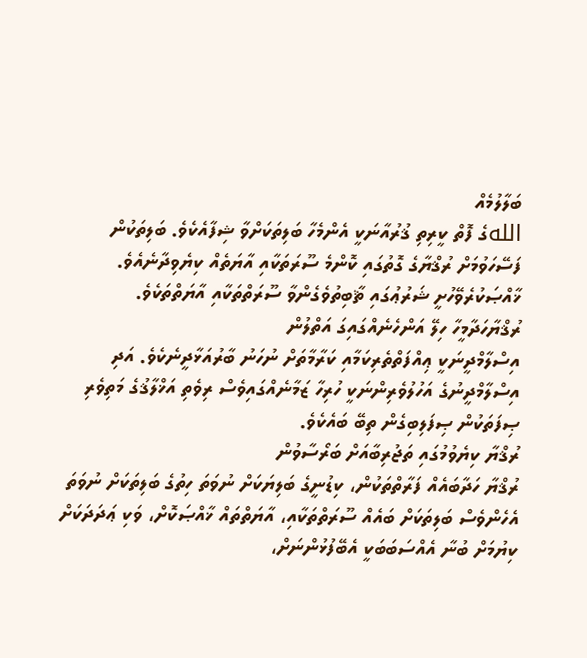ބަލާލުމެއް
اللهގެ ފޮތް ކީރިތި ޤުރުއާނަކީ އެންމެހާ ބަލިތަކަށްވާ ޝިފާއެކެވެ. ބަލިތަކުން ފަސޭހަވުމަށް ރުޤްޔާގެ ގޮތުގައި ކޮންމެ ސޫރަތަކާއި އާޔަތެއް ކިޔެވިދާނެއެވެ. ޚާއްޞަކުރެވޭހުށީ ޝަރުޢުގައި ޘާބިތުވެގެންވާ ސޫރަތްތަކާއި އާޔަތްތަކެވެ.
ރުޤްޔާހަދާމީހާ ހިލޭ އަންހެނެއްގައިގަ އަތްލުން
އިސްލާމްދީނަކީ ޢިއްފަތްތެރިކަމާއި ކަރާމާތަށް ނުހަނު ބާރުއަޅާދީނެކެވެ. އަދި އިސްލާމްދީނުގެ އަހުލުވެރިންނަކީ ހުރިހާ ޒަމާނެއްގައިވެސް ރިވެތި އަޚްލާޤުގެ މަތިވެރި ޞިފަތަކުން ޞިފަލިބިގެން ތިބޭ ބައެކެވެ.
ރުޤްޔާ ކިޔެވުމުގައި ތަޖުރިބާއަށް ބަރޯސާވުން
ރުޤްޔާ ހަދާބައެއް ފަރާތްތަކުން، ކިޑުނީގެ ބަލިޔަކަށް ނުވަތަ ހިތުގެ ބަލިތަކަށް ނުވަތަ އެހެންވެސް ބަލިތަކަށް ބައެއް ސޫރަތްތަކާއި، އާޔަތްތައް ޚާއްޞަކޮށް، ވަކި ޢަދަދަކަށް ކިޔުމަށް ބުނާ އެއްސަބަބަކީ އެބޭފުޅުންނަށް،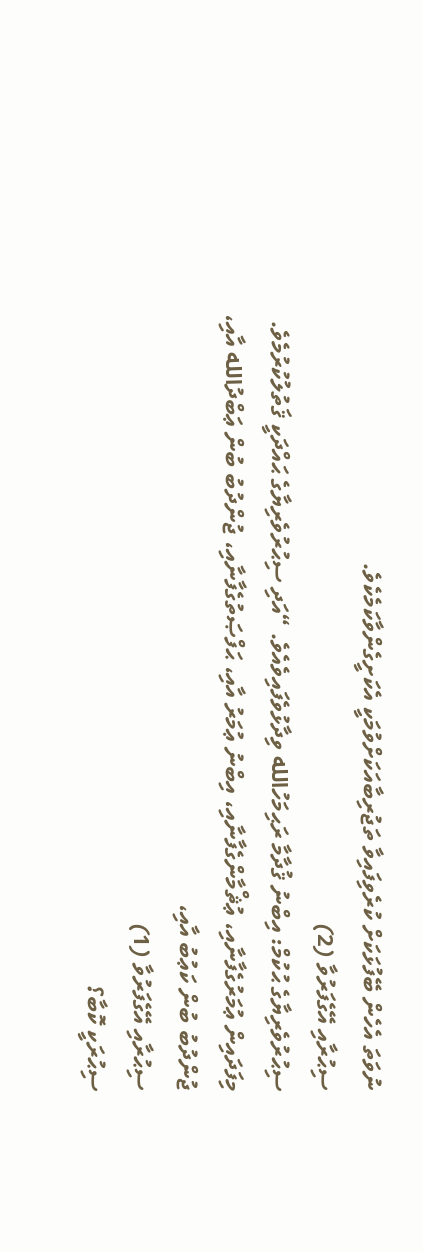ނުވަތަ އެހެން ބޭފުޅަކަށް ކުރެވިފައިވާ ތަޖުރިބާއަކަށްވުމަކީ އެކަށީގެންވާކަމެކެވެ.
ސިޙުރާއި އޭގެފަރުވާ (2)
ސިޙުރުވެރިޔާގެ ޙުކުމް: އިބްނު ޤުދާމާ ރަޙިމަހުالله ވިދާޅުވެފައިވެއެވެ. “އަދި ސިޙުރުވެރިޔާގެ ޙައްދަކީ ޤަތުލުކުރުމެވެ. މިފަދައިން ޢުމަރުގެފާނާއި، ޢުޘްމާންގެފާނާއި، އިބްނު ޢުމަރު އާއި، ޙަފްޞަތުގެފާނާއި، ޖުންދުބު ބުން ޢަބްދުالله އާއި، ޖުންދުބު ބުން ކަޢުބު އާއި،
ސިޙުރާއި އޭގެފަރުވާ (1)
ސިޙުރަކީ ކޮބާ؟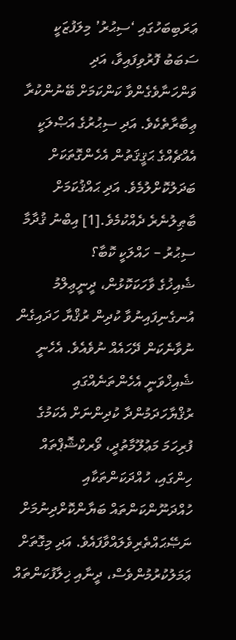ޢަރަބިބަހުގައި ‘ސިޙުރު’ މިލަފުޒަކީ ސަބަބު ފޮރުވިފައިވާ، އަދި ވަންހަނާވެގެންވާ ކަންކަމަށް ބޭނުންކުރާ ޢިބާރާތެކެވެ. އަދި ސިޙުރުގެ އަޞްލަކީ އެއްޗެއްގެ ޙަޤީޤަތުން އެހެންގޮތަކަށް ބަދަލުކޮށްލުމެވެ. އަދި ޙައްޤުކަމަށް ބާޠިލުނެރެ ދެއްކުމެވެ.[1] އިބްނު ޤުދާމާ
ސިޙުރު – ހައްލަކީ ކޮބާ؟
ޝެއިޚުގެ ވާހަކަކޮޅުން، ދީނީޢިލްމު އުނގެނިފައިނުވާ ކުދިން ރުޤްޔާ ހަދައިގެން ނުވާނެކަން ދޭހައެއް ނުވެއެވެ. އެހެނީ ޝެއިޚްވަނީ އެހެންތަނެއްގައި ރުޤްޔާހަދަމުންދާ ކުދިންނަށް އެކަމުގެ ފުރިހަމަ މަޢުލޫމާތުދީ، ވޯރކްޝޮޕްތައް ހިންގައި، ހުއްދަކަންތަކާއި ހުއްދަނޫންކަންތައް ބަޔާންކޮށްދިނުމަށް ނަޞޭޙައްތެރިވެލައްވާފައެވެ. އަދި މިގޮތަށް ޢަމަލުކުރުމުންވެސް، ދީނާއި ޚިލާފުކަންތައް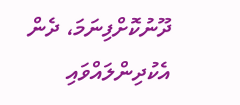ދޫނުކޮށްފިނަމަ، ދެން އެކުދިންލައްވައި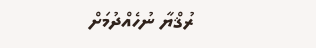ރުޤްޔާ ނުހެއްދުމަށް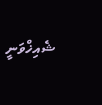ޝެއިޚްވަނީ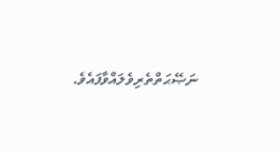ނަޞޭޙަތްތެރިވެލައްވާފައެވެ.